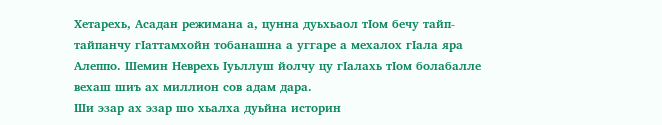Хетарехь, Асадан режимана а, цунна дуьхьаол тIом бечу тайп-тайпанчу гIаттамхойн тобанашна а уггаре а мехалох гIала яра Алеппо. Шемин Неврехь Iуьллуш йолчу цу гIалахь тIом болабалле вехаш шиъ ах миллион сов адам дара.
Ши эзар ах эзар шо хьалха дуьйна историн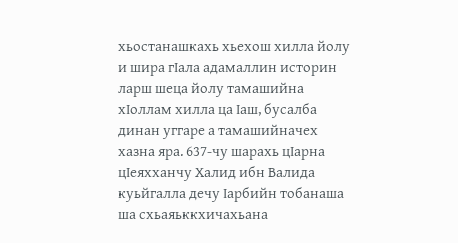хьостанашкахь хьехош хилла йолу и шира гIала адамаллин историн ларш шеца йолу тамашийна хIоллам хилла ца Iаш, бусалба динан уггаре а тамашийначех хазна яра. 637-чу шарахь цIарна цIеяхханчу Халид ибн Валида куьйгалла дечу Iарбийн тобанаша ша схьаяьккхичахьана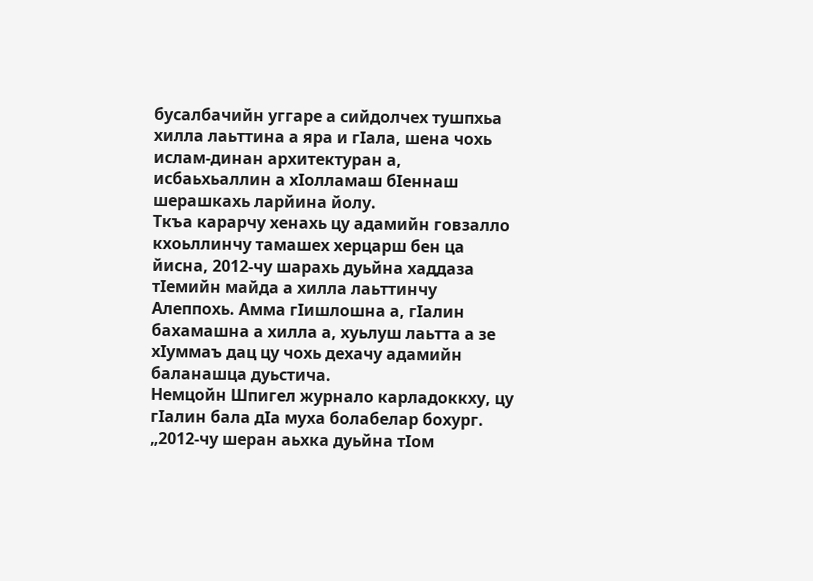бусалбачийн уггаре а сийдолчех тушпхьа хилла лаьттина а яра и гIала, шена чохь ислам-динан архитектуран а, исбаьхьаллин а хIолламаш бIеннаш шерашкахь ларйина йолу.
Ткъа карарчу хенахь цу адамийн говзалло кхоьллинчу тамашех херцарш бен ца йисна, 2012-чу шарахь дуьйна хаддаза тIемийн майда а хилла лаьттинчу Алеппохь. Амма гIишлошна а, гIалин бахамашна а хилла а, хуьлуш лаьтта а зе хIуммаъ дац цу чохь дехачу адамийн баланашца дуьстича.
Немцойн Шпигел журнало карладоккху, цу гIалин бала дIа муха болабелар бохург. „2012-чу шеран аьхка дуьйна тIом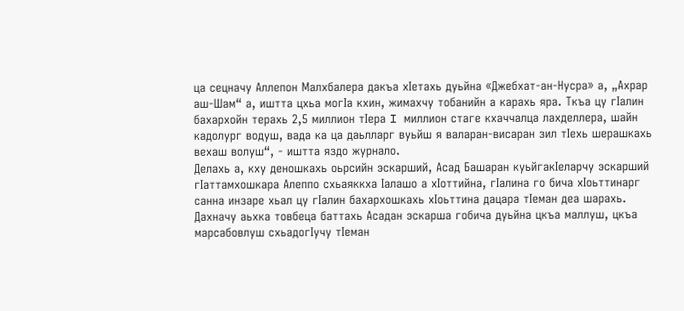ца сецначу Аллепон Малхбалера дакъа хIетахь дуьйна «Джебхат-ан-Нусра» а, „Ахрар аш-Шам“ а, иштта цхьа могIа кхин, жимахчу тобанийн а карахь яра. Ткъа цу гIалин бахархойн терахь 2,5 миллион тIера I миллион стаге кхаччалца лахделлера, шайн кадолург водуш, вада ка ца даьлларг вуьйш я валаран-висаран зил тIехь шерашкахь вехаш волуш“, - иштта яздо журнало.
Делахь а, кху деношкахь оьрсийн эскарший, Асад Башаран куьйгакIеларчу эскарший гIаттамхошкара Алеппо схьаяккха Iалашо а хIоттийна, гIалина го бича хIоьттинарг санна инзаре хьал цу гIалин бахархошкахь хIоьттина дацара тIеман деа шарахь.
Дахначу аьхка товбеца баттахь Асадан эскарша гобича дуьйна цкъа маллуш, цкъа марсабовлуш схьадогIучу тIеман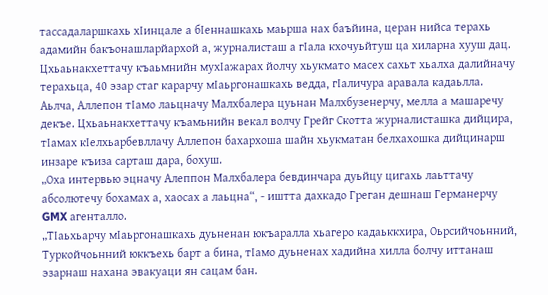тассадаларшкахь хIинцале а бIеннашкахь маьрша нах баъйина, церан нийса терахь адамийн бакъонашларйархой а, журналисташ а гIала кхочуьйтуш ца хиларна хууш дац.
Цхьаьнакхеттачу къаьмнийн мухIажарах йолчу хьукмато масех сахьт хьалха далийначу терахьца, 40 эзар стаг карарчу мIаьргонашкахь ведда, гIаличура аравала кадаьлла.
Аьлча, Аллепон тIамо лаьцначу Малхбалера цуьнан Малхбузенерчу, мелла а машаречу декъе. Цхьаьнакхеттачу къамьнийн векал волчу Грейг Скотта журналисташка дийцира, тIамах кIелхьарбевллачу Аллепон бахархоша шайн хьукматан белхахошка дийцинарш инзаре къиза сарташ дара, бохуш.
„Оха интервью эцначу Алеппон Малхбалера бевдинчара дуьйцу цигахь лаьттачу абсолютечу бохамах а, хаосах а лаьцна“, - иштта дахкадо Греган дешнаш Германерчу GMX агенталло.
„ТIаьхьарчу мIаьргонашкахь дуьненан юкъаралла хьагеро кадаьккхира, Оьрсийчоьнний, Туркойчоьнний юккъехь барт а бина, тIамо дуьненах хадийна хилла болчу иттанаш эзарнаш нахана эвакуаци ян сацам бан.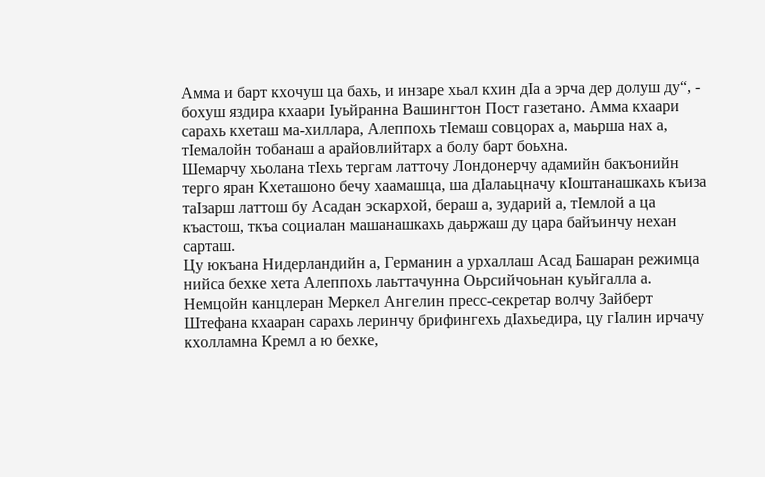Амма и барт кхочуш ца бахь, и инзаре хьал кхин дIа а эрча дер долуш ду“, - бохуш яздира кхаари Iуьйранна Вашингтон Пост газетано. Амма кхаари сарахь кхеташ ма-хиллара, Алеппохь тIемаш совцорах а, маьрша нах а, тIемалойн тобанаш а арайовлийтарх а болу барт боьхна.
Шемарчу хьолана тIехь тергам латточу Лондонерчу адамийн бакъонийн терго яран Кхеташоно бечу хаамашца, ша дIалаьцначу кIоштанашкахь къиза таIзарш латтош бу Асадан эскархой, бераш а, зударий а, тIемлой а ца къастош, ткъа социалан машанашкахь даьржаш ду цара байъинчу нехан сарташ.
Цу юкъана Нидерландийн а, Германин а урхаллаш Асад Башаран режимца нийса бехке хета Алеппохь лаьттачунна Оьрсийчоьнан куьйгалла а. Немцойн канцлеран Меркел Ангелин пресс-секретар волчу Зайберт Штефана кхааран сарахь леринчу брифингехь дIахьедира, цу гIалин ирчачу кхолламна Кремл а ю бехке,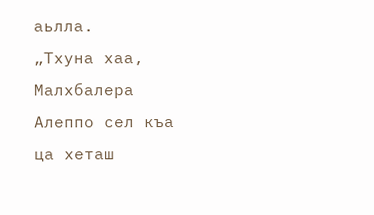аьлла.
„Тхуна хаа, Малхбалера Алеппо сел къа ца хеташ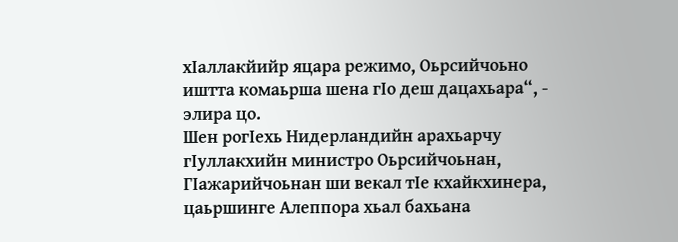хIаллакйийр яцара режимо, Оьрсийчоьно иштта комаьрша шена гIо деш дацахьара“, - элира цо.
Шен рогIехь Нидерландийн арахьарчу гIуллакхийн министро Оьрсийчоьнан, ГIажарийчоьнан ши векал тIе кхайкхинера, цаьршинге Алеппора хьал бахьана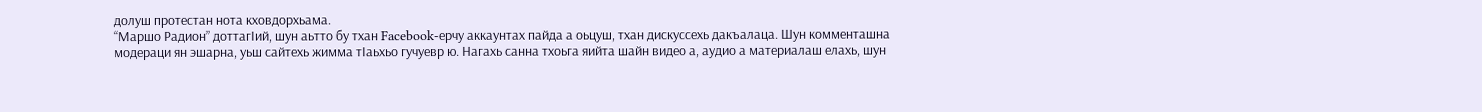долуш протестан нота кховдорхьама.
“Маршо Радион” доттагIий, шун аьтто бу тхан Facebook-ерчу аккаунтах пайда а оьцуш, тхан дискуссехь дакъалаца. Шун комменташна модераци ян эшарна, уьш сайтехь жимма тIаьхьо гучуевр ю. Нагахь санна тхоьга яийта шайн видео а, аудио а материалаш елахь, шун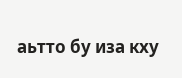аьтто бу иза кху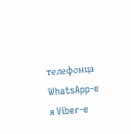телефонца WhatsApp-e я Viber-e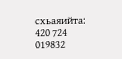схьаяийта: 420 724 019832